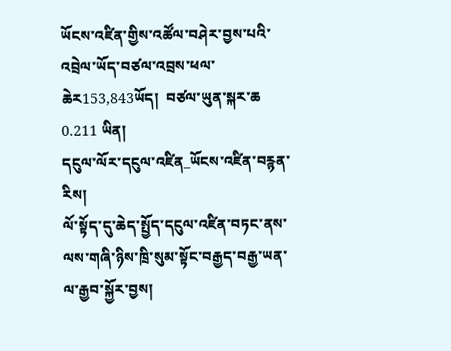ཡོངས་འཛིན་གྱིས་འཚོལ་བཤེར་བྱས་པའི་འབྲེལ་ཡོད་བཙལ་འབྲས་ཕལ་ཆེར153,843ཡོད།  བཙལ་ཡུན་སྐར་ཆ 0.211 ཡིན།
དངུལ་ལོར་དངུལ་འཛིན_ཡོངས་འཛིན་བརྙན་རིས།
ལོ་སྟོད་དུ་ཆེད་སྤྱོད་དངུལ་འཛིན་བཏང་ནས་ལས་གཞི་ཉིས་ཁྲི་སུམ་སྟོང་བརྒྱད་བརྒྱ་ཡན་ལ་རྒྱབ་སྐྱོར་བྱས།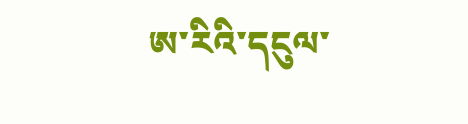ཨ་རིའི་དངུལ་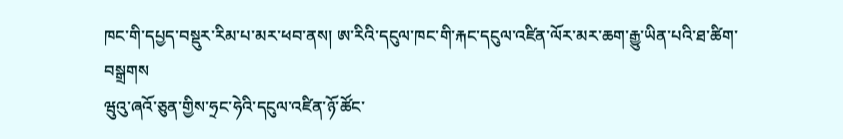ཁང་གི་དཔྱད་བསྡུར་རིམ་པ་མར་ཕབ་ནས། ཨ་རིའི་དངུལ་ཁང་གི་རྐང་དངུལ་འཛིན་ལོར་མར་ཆག་རྒྱུ་ཡིན་པའི་ཐ་ཚིག་བསྒྲགས
ཝུའུ་ཞའོ་ཅུན་གྱིས་ཧྲང་ཧེའི་དངུལ་འཛིན་ཉོ་ཚོང་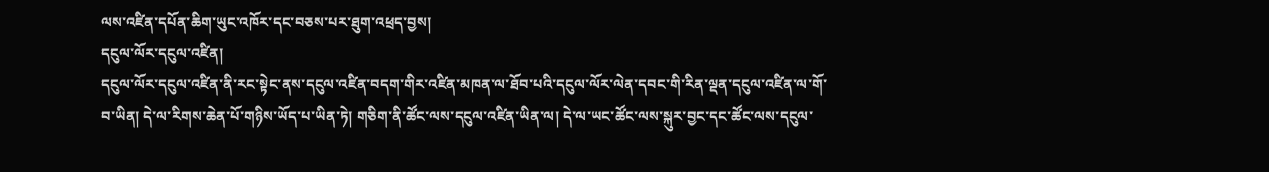ལས་འཛིན་དཔོན་ཆིག་ཡུང་འཁོར་དང་བཅས་པར་ཐུག་འཕྲད་བྱས།
དངུལ་ལོར་དངུལ་འཛིན།
དངུལ་ལོར་དངུལ་འཛིན་ནི་རང་སྟེང་ནས་དངུལ་འཛིན་བདག་གིར་འཛིན་མཁན་ལ་ཐོབ་པའི་དངུལ་ལོར་ལེན་དབང་གི་རིན་ལྡན་དངུལ་འཛིན་ལ་གོ་བ་ཡིན། དེ་ལ་རིགས་ཆེན་པོ་གཉིས་ཡོད་པ་ཡིན་ཏེ། གཅིག་ནི་ཚོང་ལས་དངུལ་འཛིན་ཡིན་ལ། དེ་ལ་ཡང་ཚོང་ལས་སྐུར་བྱང་དང་ཚོང་ལས་དངུལ་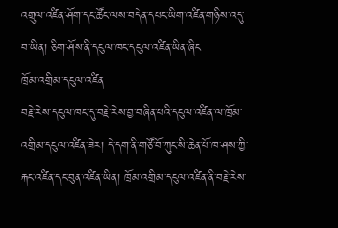འགྲུལ་འཛིན་ཤོག་དང་ཚོང་ལས་བདེན་དཔང་ཡིག་འཛིན་གཉིས་འདུ་བ་ཡིན། ཅིག་ཤོས་ནི་དངུལ་ཁང་དངུལ་འཛིན་ཡིན་ཞིང
ཁྲོམ་འགྲིམ་དངུལ་འཛིན
བརྗེ་རེས་དངུལ་ཁང་དུ་བརྗེ་རེས་བྱ་བཞིན་པའི་དངུལ་འཛིན་ལ་ཁྲོམ་འགྲིམ་དངུལ་འཛིན་ཟེར། དེ་དག་ནི་གཙོ་བོ་ཀུང་སི་ཆེན་པོ་ཁ་ཤས་ཀྱི་རྐང་འཛིན་དང་བུན་འཛིན་ཡིན། ཁྲོམ་འགྲིམ་དངུལ་འཛིན་ནི་བརྗེ་རེས་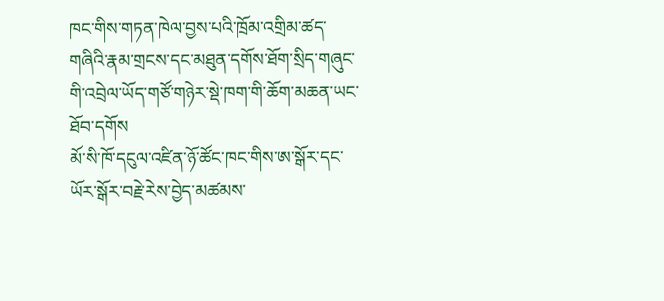ཁང་གིས་གཏན་ཁེལ་བྱས་པའི་ཁྲོམ་འགྲིམ་ཚད་གཞིའི་རྣམ་གྲངས་དང་མཐུན་དགོས་ཐོག་སྲིད་གཞུང་གི་འབྲེལ་ཡོད་གཙོ་གཉེར་སྡེ་ཁག་གི་ཆོག་མཆན་ཡང་ཐོབ་དགོས
མོ་སི་ཁོ་དངུལ་འཛིན་ཉོ་ཚོང་ཁང་གིས་ཨ་སྒོར་དང་ཡོར་སྒོར་བརྗེ་རེས་བྱེད་མཚམས་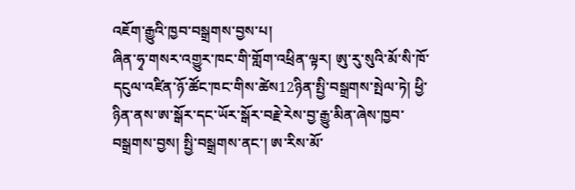འཇོག་རྒྱུའི་ཁྱབ་བསྒྲགས་བྱས་པ།
ཞིན་ཧྭ་གསར་འགྱུར་ཁང་གི་གློག་འཕྲིན་ལྟར། ཨུ་རུ་སུའི་མོ་སི་ཁོ་དངུལ་འཛིན་ཉོ་ཚོང་ཁང་གིས་ཚེས12ཉིན་སྤྱི་བསྒྲགས་སྤེལ་ཏེ། ཕྱི་ཉིན་ནས་ཨ་སྒོར་དང་ཡོར་སྒོར་བརྗེ་རེས་བྱ་རྒྱུ་མིན་ཞེས་ཁྱབ་བསྒྲགས་བྱས། སྤྱི་བསྒྲགས་ནང་། ཨ་རིས་མོ་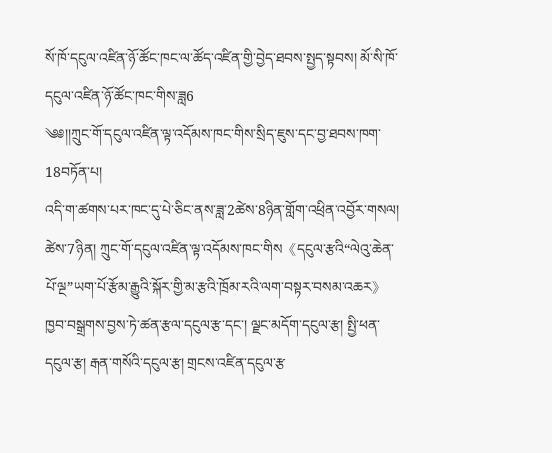སོ་ཁོ་དངུལ་འཛིན་ཉོ་ཚོང་ཁང་ལ་ཚོད་འཛིན་གྱི་བྱེད་ཐབས་སྤྱད་སྟབས། མོ་སི་ཁོ་དངུལ་འཛིན་ཉོ་ཚོང་ཁང་གིས་ཟླ6
༄༅།།ཀྲུང་གོ་དངུལ་འཛིན་ལྟ་འདོམས་ཁང་གིས་སྲིད་ཇུས་དང་བྱ་ཐབས་ཁག་18བཏོན་པ།
འདི་ག་ཚགས་པར་ཁང་དུ་པེ་ཅིང་ནས་ཟླ་2ཚེས་8ཉིན་གློག་འཕྲིན་འབྱོར་གསལ། ཚེས་7ཉིན། ཀྲུང་གོ་དངུལ་འཛིན་ལྟ་འདོམས་ཁང་གིས《དངུལ་རྩའི“ལེའུ་ཆེན་པོ་ལྔ”ཡག་པོ་རྩོམ་རྒྱུའི་སྐོར་གྱི་མ་རྩའི་ཁྲོམ་རའི་ལག་བསྟར་བསམ་འཆར》ཁྱབ་བསྒྲགས་བྱས་ཏེ་ཚན་རྩལ་དངུལ་རྩ་དང་། ལྗང་མདོག་དངུལ་རྩ། སྤྱི་ཕན་དངུལ་རྩ། རྒན་གསོའི་དངུལ་རྩ། གྲངས་འཛིན་དངུལ་རྩ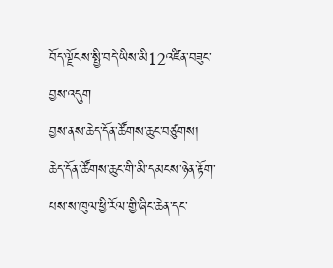བོད་ལྗོངས་སྤྱི་བདེ་ཡིས་མི12འཛིན་བཟུང་བྱས་འདུག
བྱས་ནས་ཆེད་དོན་ཚོགས་ཆུང་བཙུགས། ཆེད་དོན་ཚོགས་ཆུང་གི་མི་དམངས་ཉེན་རྟོག་པས་ས་ཁུལ་ཕྱི་རོལ་གྱི་ཞིང་ཆེན་དང་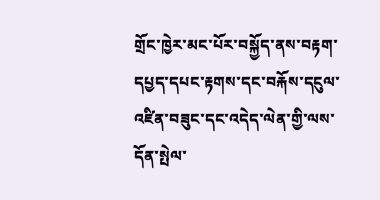གྲོང་ཁྱེར་མང་པོར་བསྐྱོད་ནས་བརྟག་དཔྱད་དཔང་རྟགས་དང་བརྐོས་དངུལ་འཛིན་བཟུང་དང་འདེད་ལེན་གྱི་ལས་དོན་སྤེལ་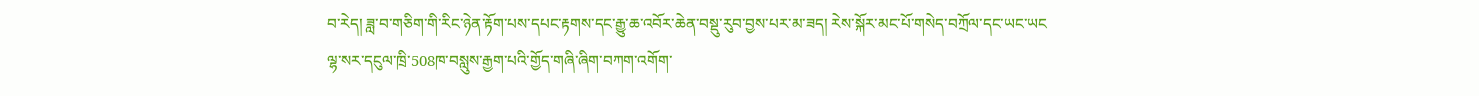བ་རེད། ཟླ་བ་གཅིག་གི་རིང་ཉེན་རྟོག་པས་དཔང་རྟགས་དང་རྒྱུ་ཆ་འབོར་ཆེན་བསྡུ་རུབ་བྱས་པར་མ་ཟད། རེས་སྐོར་མང་པོ་གསེད་བཀྲོལ་དང་ཡང་ཡང
ལྷ་སར་དངུལ་ཁྲི་508ཁ་བསླུས་རྒྱག་པའི་གྱོད་གཞི་ཞིག་བཀག་འགོག་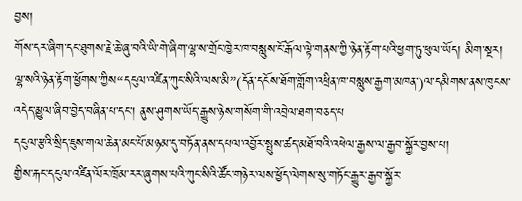བྱས།
གོས་དར་ཞིག་དང་ཐུགས་རྗེ་ཆེ་ཞུ་བའི་ཡི་གེ་ཞིག་ལྷ་ས་གྲོང་ཁྱེར་ཁ་བསླུས་ངོ་རྒོལ་ལྟེ་གནས་ཀྱི་ཉེན་རྟོག་པའི་ཕྱག་ཏུ་ཕུལ་ཡོད། མིག་སྔར། ལྷ་སའི་ཉེན་རྟོག་ཕྱོགས་ཀྱིས“དངུལ་འཛིན་ཀུང་སིའི་ལས་མི”(དོན་དངོས་ཐོག་གློག་འཕྲིན་ཁ་བསླུས་རྒྱག་མཁན་)ལ་དམིགས་ནས་ཁུངས་འདེད་མྱུལ་ཞིབ་བྱེད་བཞིན་པ་དང་། ནུས་ཤུགས་ཡོད་རྒྱུས་ཉེས་གསོག་གི་འབྲེལ་ཐག་བཅད་པ
དངུལ་རྩའི་སྲིད་ཇུས་གལ་ཆེན་མང་པོ་མཉམ་དུ་བཏོན་ནས་དཔལ་འབྱོར་སྤུས་ཚད་མཐོ་བའི་འཕེལ་རྒྱས་ལ་རྒྱབ་སྐྱོར་བྱས་པ།
གྱིས་རྐང་དངུལ་འཛིན་ལོར་ཁྲོམ་རར་ཞུགས་པའི་ཀུང་སིའི་ཚོང་གཉེར་ལས་ཕྱོད་ལེགས་སུ་གཏོང་རྒྱུར་རྒྱབ་སྐྱོར་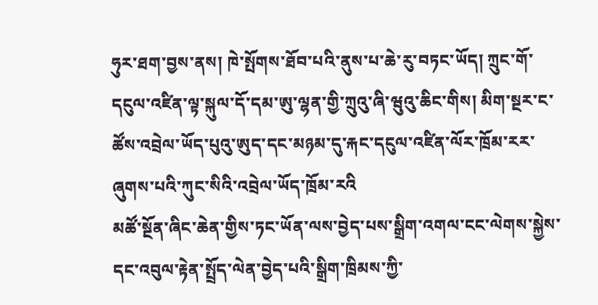ཧུར་ཐག་བྱས་ནས། ཁེ་སྤོགས་ཐོབ་པའི་ནུས་པ་ཆེ་རུ་བཏང་ཡོད། ཀྲུང་གོ་དངུལ་འཛིན་ལྟ་སྐུལ་དོ་དམ་ཨུ་ལྷན་གྱི་ཀྲུའུ་ཞི་ཝུའུ་ཆིང་གིས། མིག་སྔར་ང་ཚོས་འབྲེལ་ཡོད་པུའུ་ཨུད་དང་མཉམ་དུ་རྐང་དངུལ་འཛིན་ལོར་ཁྲོམ་རར་ཞུགས་པའི་ཀུང་སིའི་འབྲེལ་ཡོད་ཁྲོམ་རའི
མཚོ་སྔོན་ཞིང་ཆེན་གྱིས་ཏང་ཡོན་ལས་བྱེད་པས་སྒྲིག་འགལ་ངང་ལེགས་སྐྱེས་དང་འབུལ་རྟེན་སྤྲོད་ལེན་བྱེད་པའི་སྒྲིག་ཁྲིམས་ཀྱི་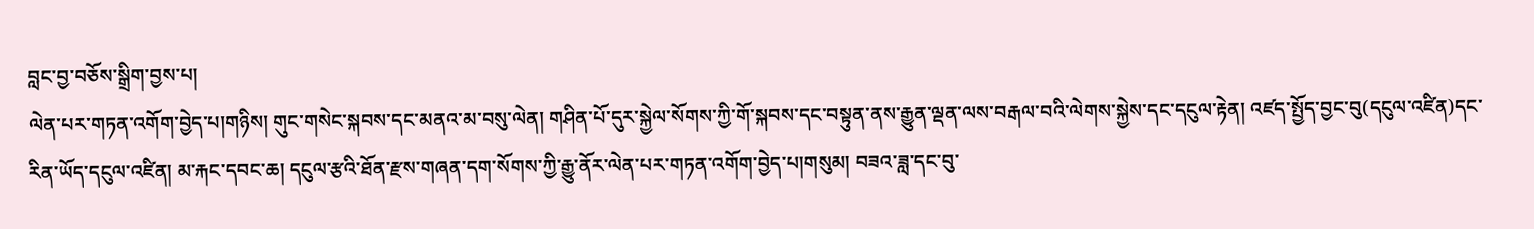བླང་བྱ་བཅོས་སྒྲིག་བྱས་པ།
ལེན་པར་གཏན་འགོག་བྱེད་པ།གཉིས། གུང་གསེང་སྐབས་དང་མནའ་མ་བསུ་ལེན། གཤིན་པོ་དུར་སྐྱེལ་སོགས་ཀྱི་གོ་སྐབས་དང་བསྟུན་ནས་རྒྱུན་ལྡན་ལས་བརྒལ་བའི་ལེགས་སྐྱེས་དང་དངུལ་རྟེན། འཛད་སྤྱོད་བྱང་བུ(དངུལ་འཛིན)དང་རིན་ཡོད་དངུལ་འཛིན། མ་རྐང་དབང་ཆ། དངུལ་རྩའི་ཐོན་རྫས་གཞན་དག་སོགས་ཀྱི་རྒྱུ་ནོར་ལེན་པར་གཏན་འགོག་བྱེད་པ།གསུམ། བཟའ་ཟླ་དང་བུ་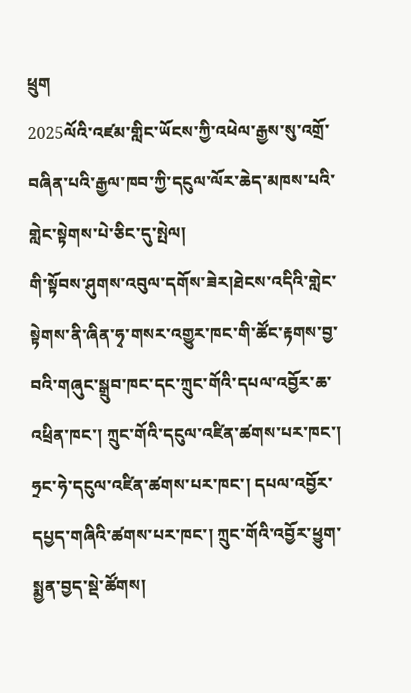ཕྲུག
2025ལོའི་འཛམ་གླིང་ཡོངས་ཀྱི་འཕེལ་རྒྱས་སུ་འགྲོ་བཞིན་པའི་རྒྱལ་ཁབ་ཀྱི་དངུལ་ལོར་ཆེད་མཁས་པའི་གླེང་སྟེགས་པེ་ཅིང་དུ་སྤེལ།
གི་སྟོབས་ཤུགས་འབུལ་དགོས་ཟེར།ཐེངས་འདིའི་གླེང་སྟེགས་ནི་ཞིན་ཧྭ་གསར་འགྱུར་ཁང་གི་ཚོང་རྟགས་བྱ་བའི་གཞུང་སྒྲུབ་ཁང་དང་ཀྲུང་གོའི་དཔལ་འབྱོར་ཆ་འཕྲིན་ཁང་། ཀྲུང་གོའི་དངུལ་འཛིན་ཚགས་པར་ཁང་། ཧྲང་ཧེ་དངུལ་འཛིན་ཚགས་པར་ཁང་། དཔལ་འབྱོར་དཔྱད་གཞིའི་ཚགས་པར་ཁང་། ཀྲུང་གོའི་འབྱོར་ཕྱུག་སྨྱན་བྱད་སྡེ་ཚོགས།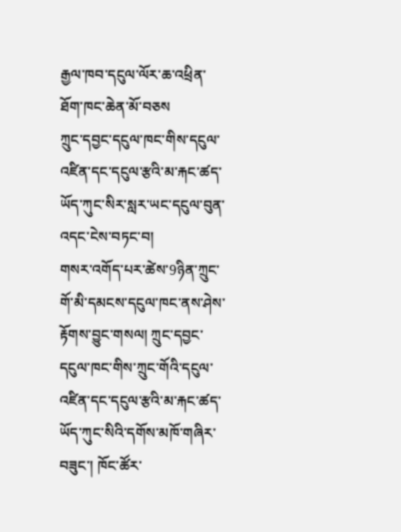རྒྱལ་ཁབ་དངུལ་ལོར་ཆ་འཕྲིན་ཐོག་ཁང་ཆེན་མོ་བཅས
ཀྲུང་དབྱང་དངུལ་ཁང་གིས་དངུལ་འཛིན་དང་དངུལ་རྩའི་མ་རྐང་ཚད་ཡོད་ཀུང་སིར་སླར་ཡང་དངུལ་བུན་འདང་ངེས་བཏང་བ།
གསར་འགོད་པར་ཚེས་9ཉིན་ཀྲུང་གོ་མི་དམངས་དངུལ་ཁང་ནས་ཤེས་རྟོགས་བྱུང་གསལ། ཀྲུང་དབྱང་དངུལ་ཁང་གིས་ཀྲུང་གོའི་དངུལ་འཛིན་དང་དངུལ་རྩའི་མ་རྐང་ཚད་ཡོད་ཀུང་སིའི་དགོས་མཁོ་གཞིར་བཟུང་། ཁོང་ཚོར་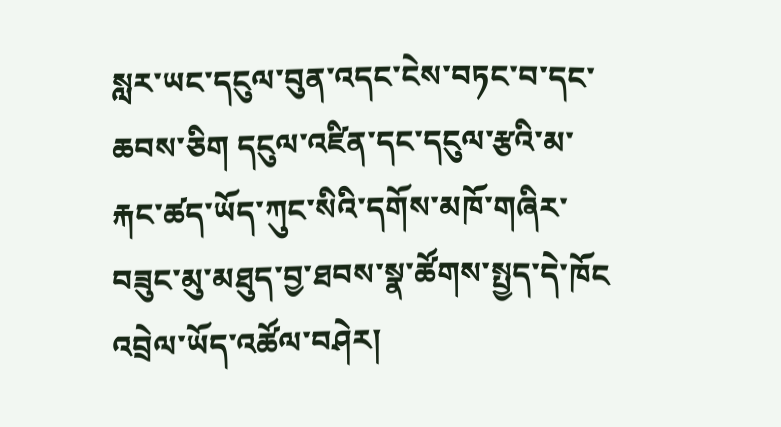སླར་ཡང་དངུལ་བུན་འདང་ངེས་བཏང་བ་དང་ཆབས་ཅིག དངུལ་འཛིན་དང་དངུལ་རྩའི་མ་རྐང་ཚད་ཡོད་ཀུང་སིའི་དགོས་མཁོ་གཞིར་བཟུང་མུ་མཐུད་བྱ་ཐབས་སྣ་ཚོགས་སྤྱད་དེ་ཁོང
འབྲེལ་ཡོད་འཚོལ་བཤེར།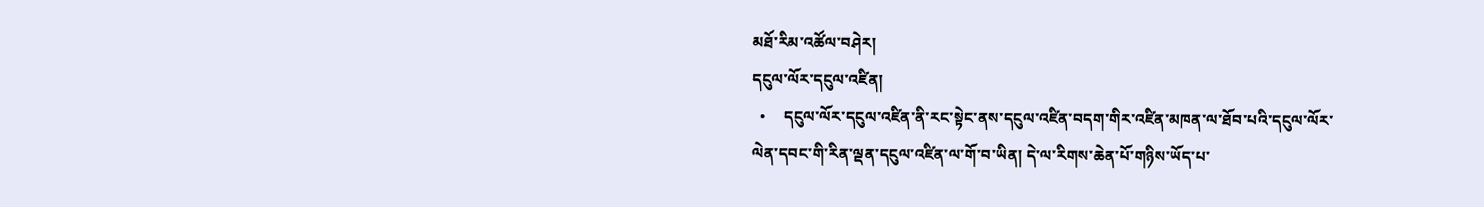མཐོ་རིམ་འཚོལ་བཤེར།
དངུལ་ལོར་དངུལ་འཛིན།
  •     དངུལ་ལོར་དངུལ་འཛིན་ནི་རང་སྟེང་ནས་དངུལ་འཛིན་བདག་གིར་འཛིན་མཁན་ལ་ཐོབ་པའི་དངུལ་ལོར་ལེན་དབང་གི་རིན་ལྡན་དངུལ་འཛིན་ལ་གོ་བ་ཡིན། དེ་ལ་རིགས་ཆེན་པོ་གཉིས་ཡོད་པ་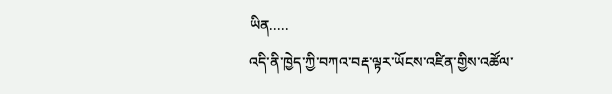ཡིན.....
འདི་ནི་ཁྱེད་ཀྱི་བཀའ་བརྡ་ལྟར་ཡོངས་འཛིན་གྱིས་འཚོལ་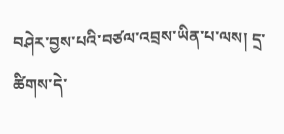བཤེར་བྱས་པའི་བཙལ་འབྲས་ཡིན་པ་ལས། དྲ་ཚིགས་དེ་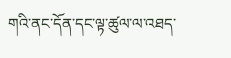གའི་ནང་དོན་དང་ལྟ་ཚུལ་ལ་འཐད་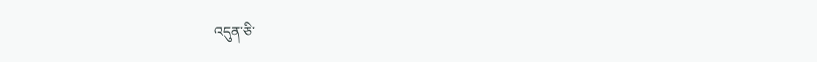འདུན་ཅི་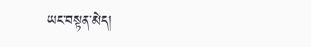ཡང་བསྟན་མེད།